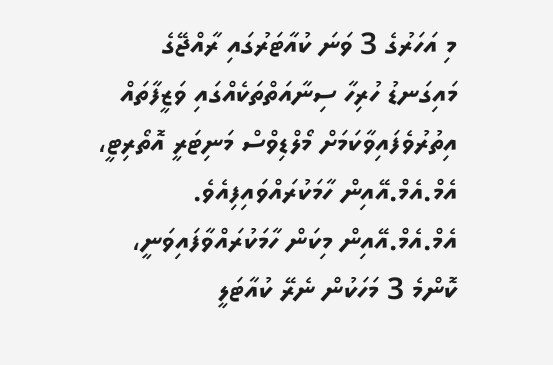މި އަހަރުގެ 3 ވަނަ ކުއާޓަރުގައި ރާއްޖޭގެ މައިގަނޑު ހުރިހާ ސިނާއަތްތަކެއްގައި ވަޒީފާތައް އިތުރުވެފައިވާކަމަށް މޯލްޑިވްސް މަނިޓަރީ އޮތޯރިޓީ، އެމް.އެމް.އޭއިން ހާމަކުރައްވައިފިއެވެ.
އެމް.އެމް.އޭއިން މިކަން ހާމަކުރައްވާފައިވަނީ، ކޮންމެ 3 މަހަކުން ނެރޭ ކުއާޓަލީ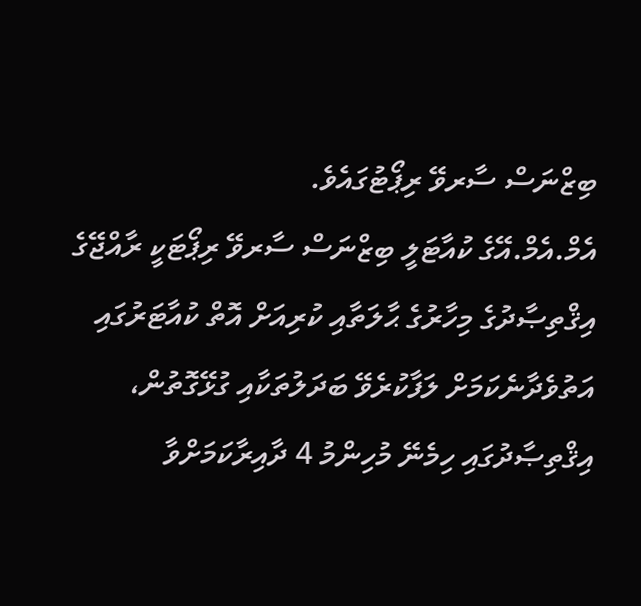ބިޒްނަސް ސާރވޭ ރިޕޯޓުގައެވެ.
އެމް.އެމް.އޭގެ ކުއާޓަލީ ބިޒްނަސް ސާރވޭ ރިޕޯޓަކީ ރާއްޖޭގެ އިޤްތިޞާދުގެ މިހާރުގެ ޙާލަތާއި ކުރިއަށް އޮތް ކުއާޓަރުގައި އަތުވެދާނެކަމަށް ލަފާކުރެވޭ ބަދަލުތަކާއި ގުޅޭގޮތުން، އިޤްތިޞާދުގައި ހިމެނޭ މުހިންމު 4 ދާއިރާކަމަށްވާ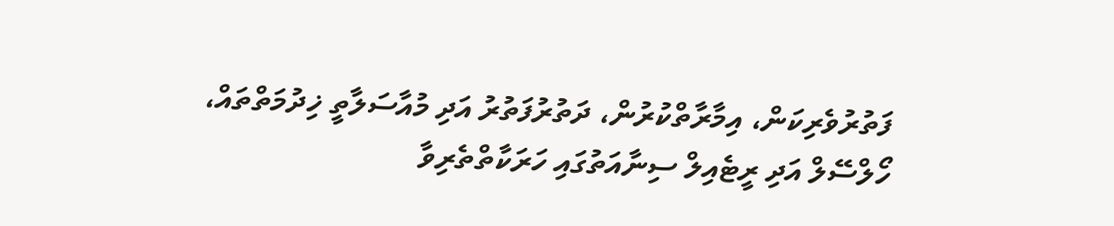ފަތުރުވެރިކަން، އިމާރާތްކުރުން، ދަތުރުފަތުރު އަދި މުއާސަލާތީ ޚިދުމަތްތައް، ހޯލްސޭލް އަދި ރީޓެއިލް ސިނާއަތުގައި ހަރަކާތްތެރިވާ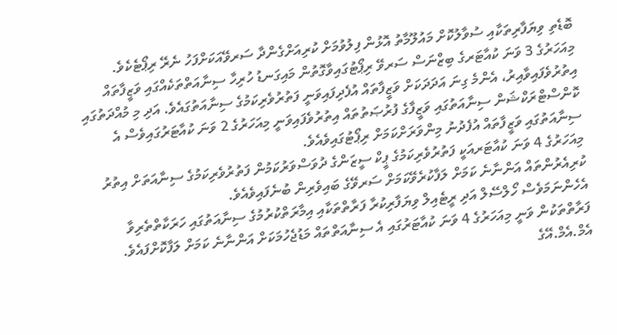ބޮޑެތި ވިޔަފާރިތަކާއި ސުވާލުކޮށް މައުލޫމާތު އޮޅުން ފިލުވުމަށް ކުރިއަށްގެންދާ ސަރވޭއަކަށްފަހު ނެރޭ ރިޕޯޓެކެވެ.
މިއަހަރުގެ 3 ވަނަ ކުއާޓަރގެ ބިޒްނަސް ސަރވޭ ރިޕޯޓުގައިވާގޮތުން މައިގަނޑު ހުރިހާ ސިނާއަތްތަކެއްގައި ވަޒީފާތައް އިތުރުވެފައިވާއިރު، އެންމެ ގިނަ އަދަދަކަށް ވަޒީފާތައް އުފެދިފައިވަނީ ފަތުރުވެރިކަމުގެ ސިނާއަތުގައެވެ. އަދި މި މުއްދަތުގައި ކޮންސްޓްރަކްޝަން ސިނާއަތުގައި ވަޒީފާގެ ފުރުޞަތުތައް އިތުރުވެފައިވަނީ މިއަހަރުގެ 2 ވަނަ ކުއާޓަރުގައިވެސް އެ ސިނާއަތުގައި ވަޒީފާތައް އުފެދުނު މިންވަރަށްކަމަށް ރިޕޯޓުގައިވެއެވެ.
މިއަހަރުގެ 4 ވަނަ ކުއާޓަރއަކީ ފަތުރުވެރިކަމުގެ ޕީކް ސީޒަންގެ ދުވަސްވަރުކަމުން ފަތުރުވެރިކަމުގެ ސިނާއަތަށް އިތުރު ކުރިއެރުންތައް އަންނާނެ ކަމަށް ލަފާކުރެވޭކަމަށް ސަރވޭގެ ބައިވެރިން ބުނެފައިވެއެވެ.
އެހެންނަމަވެސް ހޯލްސޭލް އަދި ރީޓެއިލް ވިޔަފާރިކުރާ ފަރާތްތަކާއި އިމާރަތްކުރުމުގެ ސިނާއަތުގައި ހަރަކާތްތެރިވާ ފަރާތްތަކުން ވަނީ މިއަހަރުގެ 4 ވަނަ ކުއާޓަރުގައި އެ ސިނާއަތްތައް މަޑުޖެހުމަކަށް އަންނާނެ ކަމަށް ލަފާކޮށްފައެވެ.
އެމް.އެމް.އޭގެ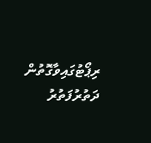ރިޕޯޓުގައިވާގޮތުން ދަތުރުފަތުރު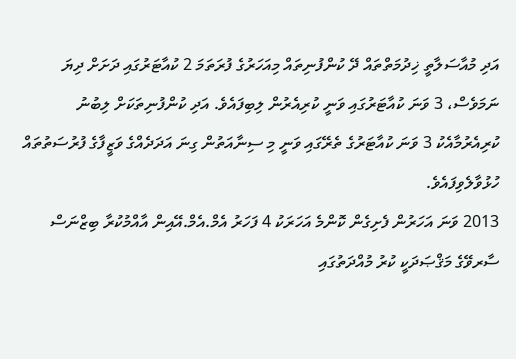އަދި މުއާސަލާތީ ޚިދުމަތްތައް ދޭ ކުންފުނިތައް މިއަހަރުގެ ފުރަތަމަ 2 ކުއާޓަރުގައި ދަށަށް ދިޔަ ނަމަވެސް، 3 ވަނަ ކުއާޓަރުގައި ވަނީ ކުރިއެރުން ލިބިފައެވެ. އަދި ކުންފުނިތަކަށް ލިބުނު ކުރިއެރުމާއެކު 3 ވަނަ ކުއާޓަރުގެ ތެރޭގައި ވަނީ މި ސިނާއަތުން ގިނަ އަދަދެއްގެ ވަޒީފާގެ ފުރުސަތުތައް ހުޅުވާލެވިފައެވެ.
2013 ވަނަ އަހަރުން ފެށިގެން ކޮންމެ އަހަރަކު 4 ފަހަރު އެމް.އެމް.އޭއިން އާއްމުކުރާ ބިޒްނަސް ސާރވޭގެ މަޤްޞަދަކީ ކުރު މުއްދަތުގައި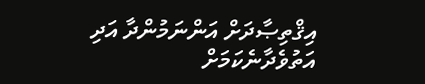އިޤްތިޞާދަށް އަންނަމުންދާ އަދި އަތުވެދާނެކަމަށް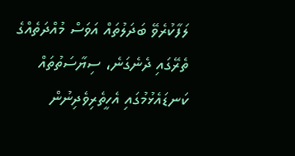ލަފާކުރެވޭ ބަދަލުތައް އަވަސް މުއްދަތެއްގެ ތެރޭގައި ދެނެގަނެ، ސިޔާސަތުތައް ކަނޑައެޅުމުގައި އެހީތެރިވެދިނުން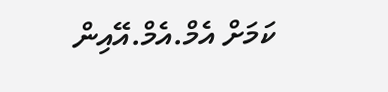ކަމަށް އެމް.އެމް.އޭއިން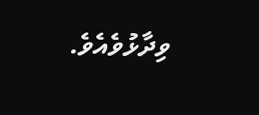ވިދާޅުވެއެވެ.